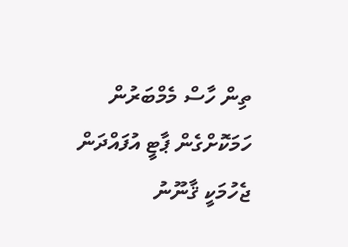ތިން ހާސް މެމްބަރުން ހަމަކޮށްގެން ޕާޓީ އުފައްދަން ޖެހުމަކީ ޤާނޫނު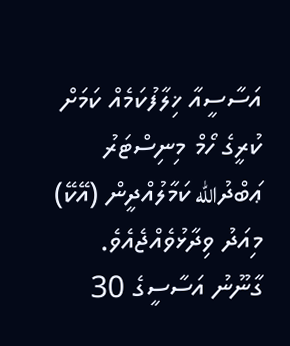އަސާސީއާ ޚިލާފުކަމެއް ކަމަށް ކުރީގެ ހޯމް މިނިސްޓަރު ޢަބްދުالله ކަމާލުއްދީން (އޭކޭ) މިއަދު ވިދާޅުވެއްޖެއެވެ.
ގާނޫނު އަސާސީގެ 30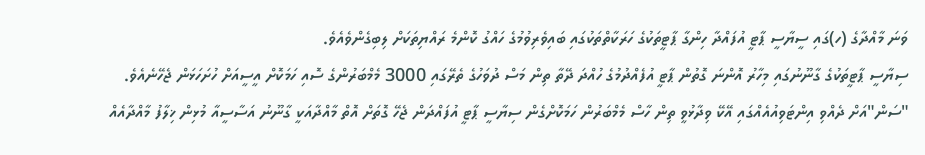ވަނަ މާއްދާގެ (ހ)ގައި ސީޔާސީ ޕާޓީ އުފައްދާ ހިންގާ ޕާޓީތަކުގެ ހަރަކާތްތަކުގައި ބައިވެރިވުމުގެ ހައްގު ކޮންމެ ރައްޔިތަކަށް ލިބިގެންވެއެވެ.
ސިޔާސީ ޕާޓީތަކުގެ ގާނޫނުގައި މިހާރު އޮންނަ ގޮތުން ޕާޓީ އުފެއްދުމުގެ ހުއްދަ ދޭތާ ތިން މަސް ދުވަހުގެ ތެރޭގައި 3000 މެމްބަރުންގެ ސޮއި ހަމަކޮށް އީސީއަށް ހުށަހަޅަން ޖެހޭނެއެވެ.
"ސަން"އަށް ދެއްވި އިންޓަވިއުއެއްގައި އޭކޭ ވިދާޅުވީ ތިން ހާސް މެމްބަރުން ހަމަކޮށްގެން ސިޔާސީ ޕާޓީ އުފައްދަން ޖެހޭ ގޮތަށް އޮތް މާއްދާއަކީ ގާނޫނު އަސާސީއާ މުޅިން ޚިލާފު މާއްދާއެއް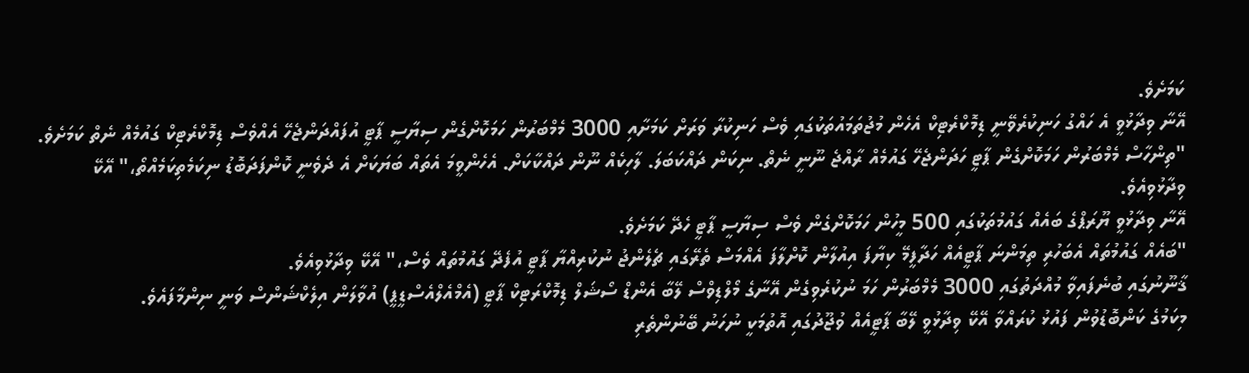ކަމަށެވެ.
އޭނާ ވިދާޅުވީ އެ ހައްގު ހަނިކުރެވޭނީ ޑިމޮކްރެޓިކް އެހެން މުޖުތަމައުތަކުގައި ވެސް ހަނިކުރާ ވަރަށް ކަމަށާއި 3000 މެމްބަރުން ހަމަކޮށްގެން ސިޔާސީ ޕާޓީ އުފައްދަންޖެހޭ އެއްވެސް ޑިމޮކްރެޓިކް ގައުމެއް ނެތް ކަމަށެވެ.
"ތިންހާސް މެމްބަރުން ހަމަކޮށްގެން ޕާޓީ ހަދަންޖެހޭ ގައުމެއް ރާއްޖެ ނޫނީ ނެތް. ނިކަން ދައްކަބަލަ. ލާހިކެއް ނޫން ދައްކާކަށް. އެހެންވީމަ އެތައް ބަޔަކަށް އެ ދެވެނީ ކޮންފަދަބޮޑު ނިކަމެތިކަމެއްތޯ،" އޭކޭ ވިދާޅުވިއެވެ.
އޭނާ ވިދާޅުވީ ޔޫރަޕްގެ ބައެއް ގައުމުތަކުގައި 500 މީހުން ހަމަކޮށްގެން ވެސް ސިޔާސީ ޕާޓީ ހެދޭ ކަމަށެވެ.
"ބައެއް ގައުމުތައް އެބަހުރި ތިމަންނަ ޕާޓީއެއް ހަދާފީމޭ ކިޔާފަ އިއުލާން ކޮށްލާފަ އެއްމަސް ތެރޭގައި ޗެލެންޖު ނުކުރިއްޔާ ޕާޓީ އުފެދޭ ގައުމުތައް ވެސް،" އޭކޭ ވިދާޅުވިއެވެ.
ޤާނޫނުގައި ބުނެފައިވާ މުއްދަތުގައި 3000 މެމްބަރުން ހަމަ ނުކުރެވިގެން އޭނާގެ މޯލްޑިވްސް ލޭބާ އެންޑް ސޯޝަލް ޑިމޮކްރަޓިކް ޕާޓީ (އެމްއެލްއެސްޑީޕީ) އުވާލަން އިލެކްޝަންސް ވަނީ ނިންމާފައެވެ.
މިކަމުގެ ކަންބޮޑުވުން ފައުޅު ކުރައްވާ އޭކޭ ވިދާޅުވީ ލޭބާ ޕާޓީއެއް ވުޖޫދުގައި އޮތުމަކީ ނުހަނު ބޭނުންތެރި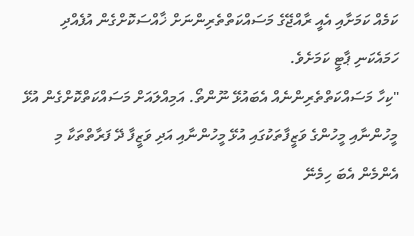ކަމެއް ކަމަށާއި އެއީ ރާއްޖޭގެ މަސައްކަތްތެރިންނަށް ޚާއްސަކޮށްގެން އުފެއްދި ހަމައެކަނި ޕާޓީ ކަމަށެވެ.
"ކިހާ މަސައްކަތްތެރިންނެއް އެބައުޅޭ ނޫންތޯ. އަމިއްލައަށް މަސައްކަތްކޮށްގެން އުޅޭ މީހުންނާއި މީހުންގެ ވަޒީފާތަކުގައި އުޅޭ މީހުންނާއި އަދި ވަޒީފާ ދޭ ފަރާތްތަކާ މި އެންމެން އެބަ ހިމެނޭ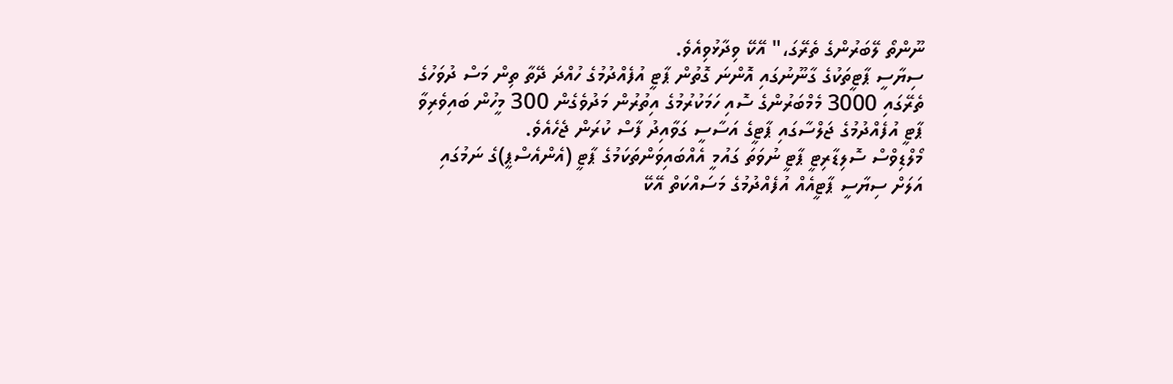ނޫންތޯ ލޭބަރުންގެ ތެރޭގަ،" އޭކޭ ވިދާޅުވިއެވެ.
ސިޔާސީ ޕާޓީތަކުގެ ގާނޫނުގައި އޮންނަ ގޮތުން ޕާޓީ އުފެއްދުމުގެ ހުއްދަ ދޭތާ ތިން މަސް ދުވަހުގެ ތެރޭގައި 3000 މެމްބަރުންގެ ސޮއި ހަމަކުރުމުގެ އިތުރުން މަދުވެގެން 300 މީހުން ބައިވެރިވާ ޕާޓީ އުފެއްދުމުގެ ޖަލްސާގައި ޕާޓީގެ އަސާސީ ގަވާއިދު ފާސް ކުރަން ޖެހެއެވެ.
މޯލްޑިވްސް ސޮލިޑާރިޓީ ޕާޓީ ނުވަތަ ގައުމީ އެއްބައިވަންތަކަމުގެ ޕާޓީ (އެންއެސްޕީ)ގެ ނަމުގައި އަލަށް ސިޔާސީ ޕާޓީއެއް އުފެއްދުމުގެ މަސައްކަތް އޭކޭ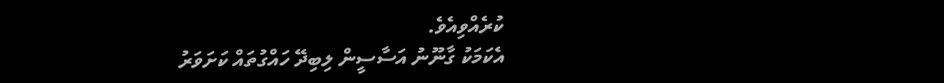ކުރެއްވިއެވެ.
އެކަމަކު ގާނޫނު އަސާސީން ލިބިދޭ ހައްގުތައް ކަށަވަރު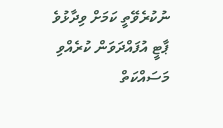ނުކުރެވޭތީ ކަމަށް ވިދާޅުވެ ޕާޓީ އުފައްދަވަން ކުރެއްވި މަސައްކަތް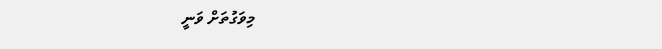މިވަގުތަށް ވަނީ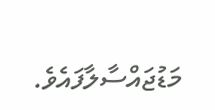މަޑުޖައްސާލާފައެވެ.